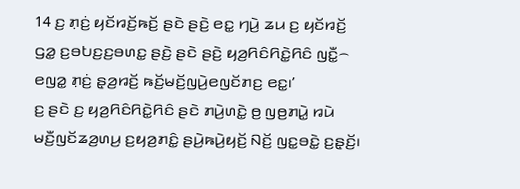14 ꤢ꤬ ꤊ꤫ꤢꤦ꤬ ꤟꤢꤩꤙꤢꤩ꤬ꤒꤢꤩ꤬ ꤔꤢꤧ ꤔꤢꤧ꤬ ꤕꤢ꤭ ꤚꤣꤧ꤬ ꤘꤣ ꤢ꤬ ꤟꤢꤩꤙꤢꤩ꤬ ꤞꤤ꤭ ꤢ꤬ꤋꤝꤢ꤬ꤢ꤬ꤋꤛꤢ꤭ ꤔꤢꤧ꤬ ꤔꤢꤧ ꤔꤢꤧ꤬ ꤟꤤ꤬ꤖꤢꤨꤖꤢꤧ꤭ꤖꤢꤨ ꤜꤢꤪ꤭꤮ ꤕꤜꤤ꤭ ꤊ꤫ꤢꤦ꤬ ꤔ꤫ꤤ꤬ꤙꤢꤩ꤬ ꤒꤢꤩ꤬ꤗꤢꤩ꤬ꤜꤣꤧ꤬ꤕꤜꤢꤩꤊꤢ꤬ ꤕꤢ꤭꤯’
ꤢ꤬ ꤔꤢꤧ ꤢ꤬ ꤟꤤ꤬ꤖꤢꤨꤖꤢꤧ꤭ꤖꤢꤨ ꤔꤢꤧ ꤊꤣꤧ꤬ꤛꤢꤧ꤭ ꤥ꤬ ꤜꤥ꤬ꤊꤣꤧ꤭ ꤙꤣꤧ ꤗꤢꤪ꤬ꤜꤢꤩꤘꤤ꤬ꤛꤣ꤬ ꤢ꤬ꤟꤤ꤬ꤊꤢꤨ꤭ ꤔꤣꤧ꤬ꤒꤣꤧ꤬ꤟꤢꤩ꤬ ꤡꤢꤩ꤬ ꤜꤢ꤭ꤋꤢꤧ꤭ ꤢ꤬ꤔ꤫ꤢꤩ꤬꤯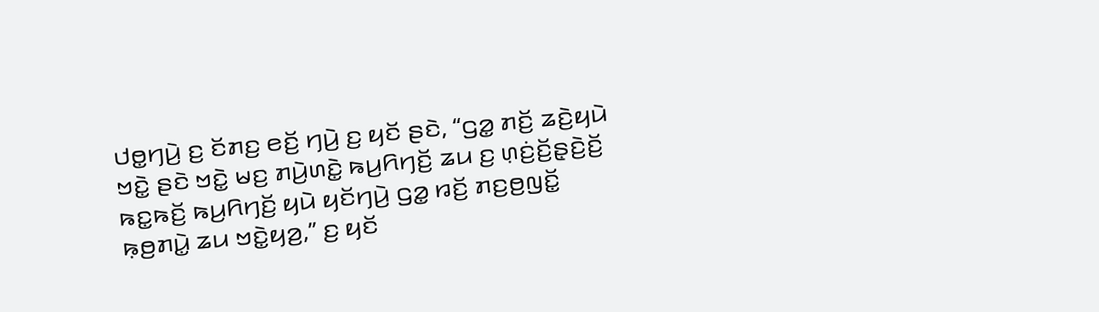ꤓꤥ꤭ꤚꤣꤧ꤬ ꤢ꤬ ꤢꤩꤊꤢ꤬ ꤕꤢꤩ꤬ ꤚꤣꤧ꤬ ꤢ꤬ ꤟꤢꤩ ꤔꤢꤧ, “ꤞꤤ꤭ ꤊꤢꤩ꤬ ꤘꤢꤧ꤬ꤟꤣꤧ ꤠꤢꤧ꤭ ꤔꤢꤧ ꤠꤢꤧ꤭ ꤗꤢ꤬ ꤊꤣꤧ꤬ꤛꤢꤧ꤭ ꤒꤣ꤬ꤖꤚꤢꤩ꤬ ꤘꤣ ꤢ꤬ ꤛ꤫ꤢꤦ꤬ꤢꤩ꤬ꤔ꤫ꤢꤧ꤬ꤢꤩ꤬ ꤒꤢ꤭ꤒꤢꤩ꤬ ꤒꤣ꤬ꤖꤚꤢꤩ꤬ ꤟꤣꤧ ꤟꤢꤩꤚꤣꤧ꤬ ꤞꤤ꤭ ꤙꤢꤩ꤬ ꤊꤢ꤬ꤥ꤬ꤜꤢꤩ꤭ ꤒ꤫ꤥ꤬ꤊꤣꤧ꤭ ꤘꤣ ꤠꤢꤧ꤭ꤟꤤ꤬,” ꤢ꤬ ꤟꤢꤩ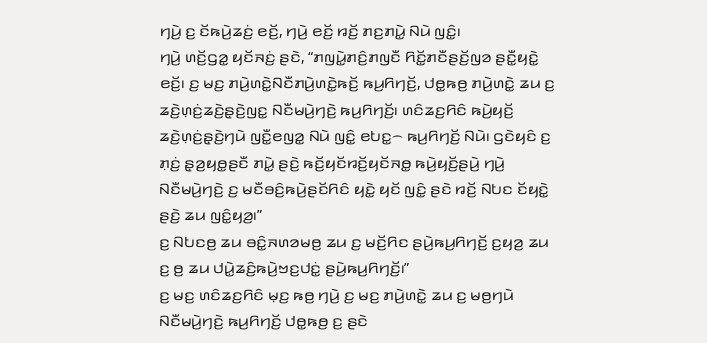ꤚꤣꤧ꤬ ꤢ꤬ ꤢꤩꤒꤣꤧ꤬ꤘꤢꤦ꤬ ꤕꤢꤩ꤬, ꤚꤣꤧ꤬ ꤕꤢꤩ꤬ ꤙꤢꤩ꤬ ꤊꤢ꤬ꤊꤣꤧ꤭ ꤡꤣꤧ ꤜꤢꤨ꤭꤯
ꤚꤣꤧ꤬ ꤛꤢꤩ꤬ꤞꤤ꤭ ꤟꤢꤩꤏꤢꤦ꤬ ꤔꤢꤧ, “ꤊꤜꤣꤧ꤭ꤊꤢꤨ꤬ꤊꤜꤢꤪ ꤖꤢꤩ꤭ꤊꤢꤪꤔꤢꤩ꤬ꤜꤤ ꤔꤢꤪ꤭ꤟꤢꤧ꤭ ꤕꤢꤩ꤬꤯ ꤢ꤬ ꤗꤢ꤬ ꤊꤣꤧ꤬ꤛꤢꤧ꤭ꤡꤢꤪꤊꤣꤧ꤬ꤛꤢꤧ꤭ꤒꤢꤩ꤬ ꤒꤣ꤬ꤖꤚꤢꤩ꤬, ꤓꤥ꤭ꤒꤥ꤬ ꤊꤣꤧ꤬ꤛꤢꤧ꤭ ꤘꤣ ꤢ꤬ ꤘꤢꤧ꤬ꤛ꤫ꤢꤦ꤬ꤘꤢꤧ꤬ꤔ꤫ꤢꤧ꤬ꤜꤢ꤭ ꤡꤢꤪꤗꤣꤧ꤬ꤚꤢꤧ꤬ ꤒꤣ꤬ꤖꤚꤢꤩ꤬꤯ ꤛꤢꤨꤘꤢ꤬ꤖꤢꤨ ꤒꤣꤧ꤬ꤟꤢꤩ꤬ ꤘꤢꤧ꤬ꤛ꤫ꤢꤦ꤬ꤔ꤫ꤢꤧ꤬ꤚꤣꤧ ꤜꤢꤪ꤭ꤕꤜꤤ꤭ ꤡꤣꤧ ꤜꤢꤨ꤭ ꤕꤝꤢ꤭꤮ ꤒꤣ꤬ꤖꤚꤢꤩ꤬ ꤡꤣꤧ꤯ ꤞꤢꤧꤟꤢꤨ ꤢ꤬ ꤊ꤫ꤢꤦ꤬ ꤔ꤫ꤤ꤬ꤟꤥ꤭ꤔꤢꤪ ꤊꤣꤧ꤭ ꤔꤢꤧ꤬ ꤒꤢꤩ꤬ꤟꤢꤩꤙꤢꤩ꤬ꤟꤢꤩꤏꤥ꤭ ꤒꤣꤧ꤬ꤟꤢꤩ꤬ꤔꤣꤧ꤬ ꤚꤣꤧ꤬ ꤡꤢꤪꤗꤣꤧ꤬ꤚꤢꤧ꤬ ꤢ꤬ ꤗꤢꤪꤋꤢꤨ꤬ꤒꤣꤧ꤬ꤔꤢꤩꤖꤢꤨ ꤟꤢꤧ꤭ ꤟꤢꤩ ꤜꤢꤨ꤭ ꤔꤢꤧ ꤙꤢꤩ꤬ ꤡꤝꤢ ꤢꤩꤟꤢꤧ꤭ ꤔꤢꤧ꤬ ꤘꤣ ꤜꤢꤨ꤭ꤟꤤ꤬꤯”
ꤢ꤬ ꤡꤝꤢꤥ꤬ ꤘꤣ ꤋꤢꤨ꤭ꤏꤛꤤꤗꤥ꤬ ꤘꤣ ꤢ꤬ ꤗꤢꤩ꤬ꤖꤢ ꤔꤣꤧ꤬ꤒꤣ꤬ꤖꤚꤢꤩ꤬ ꤢ꤬ꤟꤤ꤬ ꤘꤣ ꤢ꤬ ꤥ꤬ ꤘꤣ ꤓꤣꤧ꤭ꤘꤢꤨ꤬ꤒꤣꤧ꤬ꤠꤢ꤬ꤓꤢꤦ꤭ ꤔꤣꤧ꤬ꤒꤣ꤬ꤖꤚꤢꤩ꤬꤯”
ꤢ꤬ ꤗꤢ꤬ ꤛꤢꤨꤘꤢ꤬ꤖꤢꤨ ꤗ꤫ꤢ꤬ ꤒꤥ꤬ ꤚꤣꤧ꤬ ꤢ꤬ ꤗꤢ꤬ ꤊꤣꤧ꤬ꤛꤢꤧ꤭ ꤘꤣ ꤢ꤬ ꤗꤥ꤬ꤚꤣꤧ ꤡꤢꤪꤗꤣꤧ꤬ꤚꤢꤧ꤬ ꤒꤣ꤬ꤖꤚꤢꤩ꤬ ꤓꤥ꤭ꤒꤥ꤬ ꤢ꤬ ꤔꤢꤧ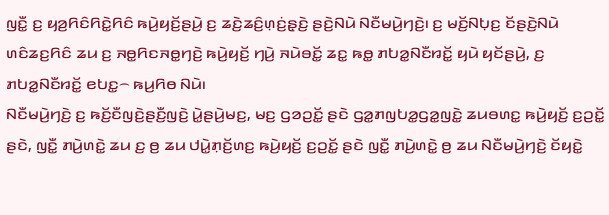ꤜꤢꤪ꤭ ꤢ꤬ ꤟꤤ꤬ꤖꤢꤨꤖꤢꤧ꤭ꤖꤢꤨ ꤒꤣꤧ꤬ꤟꤢꤩ꤬ꤔꤣꤧ꤬ ꤢ꤬ ꤘꤢꤧ꤬ꤘꤢꤨ꤬ꤛ꤫ꤢꤦ꤬ꤔ꤫ꤢꤧ꤬ ꤔꤢꤧ꤬ꤡꤣꤧ ꤡꤢꤪꤗꤣꤧ꤬ꤚꤢꤧ꤬꤯ ꤢ꤬ ꤗꤢꤩ꤬ꤡꤝ꤫ꤢ꤬ ꤢꤩꤔꤢꤧ꤬ꤡꤣꤧ ꤛꤢꤨꤘꤢ꤬ꤖꤢꤨ ꤘꤣ ꤢ꤬ ꤏꤥ꤭ꤖꤢꤏꤥ꤭ꤚꤢꤧ꤬ ꤒꤣꤧ꤬ꤟꤢꤩ꤬ ꤚꤣꤧ꤬ ꤏꤣꤧꤋꤢꤩ꤭ ꤘꤢ꤭ ꤒꤥ꤭ ꤊꤝꤤ꤭ꤡꤢꤪꤙꤢꤩ꤭ ꤟꤣꤧ ꤟꤢꤩꤔꤣꤧ꤬, ꤢ꤬ ꤊꤝꤤ꤭ꤡꤢꤪꤙꤢꤩ꤭ ꤕꤝꤢ꤭꤮ ꤒꤣ꤬ꤖꤥ ꤡꤣꤧ꤯
ꤡꤢꤪꤗꤣꤧ꤬ꤚꤢꤧ꤬ ꤢ꤬ ꤒꤢꤩ꤬ꤢꤪꤜꤢꤧ꤬ꤔꤢꤪ꤬ꤜꤢꤧ꤬ ꤣꤧ꤭ꤔꤣꤧ꤬ꤗꤢ꤬, ꤗꤢ꤬ ꤞꤤꤑꤢꤩ꤭ ꤔꤢꤧ ꤞꤤ꤭ꤊꤜꤝꤤ꤭ꤞꤤ꤭ꤜꤢꤧ꤭ ꤘꤣꤋꤛꤢ꤭ ꤒꤣꤧ꤬ꤟꤢꤩ꤬ ꤢ꤬ꤑꤢꤩ꤭ ꤔꤢꤧ, ꤜꤢꤪ꤭ ꤊꤣꤧ꤬ꤛꤢꤧ꤭ ꤘꤣ ꤢ꤬ ꤥ꤬ ꤘꤣ ꤓꤣꤧ꤭ꤊ꤫ꤢꤩ꤬ꤛꤢ꤬ ꤒꤣꤧ꤬ꤟꤢꤩ꤬ ꤢ꤬ꤑꤢꤩ꤭ ꤔꤢꤧ ꤜꤢꤪ꤭ ꤊꤣꤧ꤬ꤛꤢꤧ꤭ ꤥ꤬ ꤘꤣ ꤡꤢꤪꤗꤣꤧ꤬ꤚꤢꤧ꤬ ꤢꤩꤟꤢꤧ꤭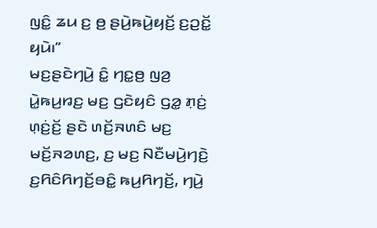ꤜꤢꤨ꤭ ꤘꤣ ꤢ꤬ ꤥ꤬ ꤔꤣꤧ꤬ꤒꤣꤧ꤬ꤟꤢꤩ꤬ ꤢ꤬ꤑꤢꤩ꤭ ꤟꤣꤧ꤯”
ꤗꤢ꤬ꤔꤢꤧꤚꤣꤧ꤬ ꤢꤨ꤭ ꤚꤢ꤭ꤥ꤬ ꤜꤤ꤬ ꤣꤧ꤭ꤒꤣ꤬ꤙꤢ꤬ ꤗꤢ꤬ ꤞꤢꤧꤟꤢꤨ ꤞꤤ꤭ ꤊ꤫ꤢꤦ꤬ ꤛ꤫ꤢꤦ꤬ꤢꤩ꤬ ꤔꤢꤧ ꤛꤢꤩ꤬ꤏꤛꤢꤨ ꤗꤢ꤬ ꤗꤢꤩ꤬ꤏꤤꤛꤢ꤬, ꤢ꤬ ꤗꤢ꤬ ꤡꤢꤪꤗꤣꤧ꤬ꤚꤢꤧ꤬ ꤢ꤬ꤖꤢꤨꤖꤚꤢꤩ꤬ꤋꤢꤨ꤭ ꤒꤣ꤬ꤖꤚꤢꤩ꤬, ꤚꤣꤧ꤬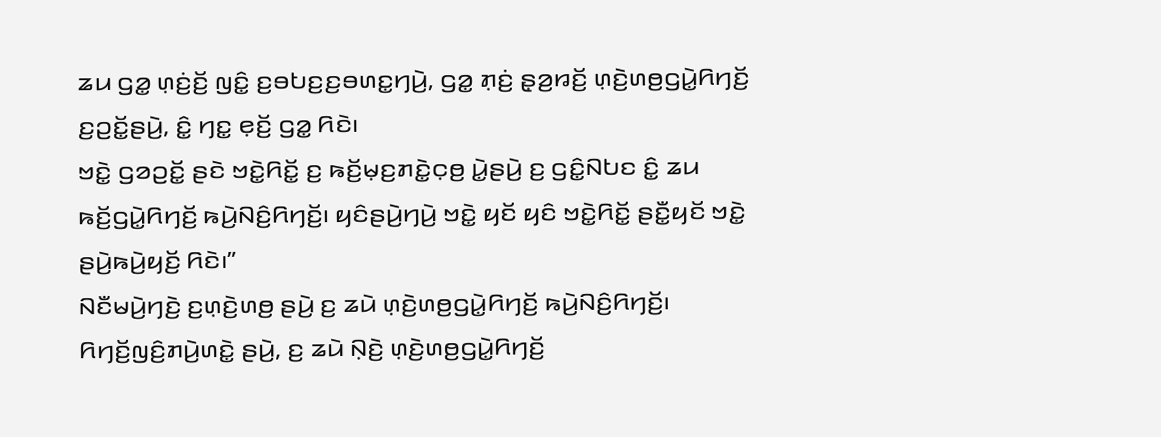ꤘꤣ ꤞꤤ꤭ ꤛ꤫ꤢꤦ꤬ꤢꤩ꤬ ꤜꤢꤨ꤭ ꤢ꤬ꤋꤝꤢ꤬ꤢ꤬ꤋꤛꤢ꤭ꤚꤣꤧ꤬, ꤞꤤ꤭ ꤊ꤫ꤢꤦ꤬ ꤔ꤫ꤤ꤬ꤙꤢꤩ꤬ ꤛ꤫ꤢꤧ꤬ꤛꤥ꤬ꤞꤣꤧ꤭ꤖꤚꤢꤩ꤬ ꤢ꤬ꤑꤢꤩ꤭ꤔꤣꤧ꤬, ꤢꤨ꤭ ꤚꤢ꤭ ꤕ꤫ꤢꤩ꤬ ꤞꤤ꤭ ꤖꤢꤧ꤯
ꤠꤢꤧ꤭ ꤞꤤꤑꤢꤩ꤭ ꤔꤢꤧ ꤠꤢꤧ꤭ꤖꤢꤩ꤭ ꤢ꤬ ꤒꤢꤩ꤬ꤗ꤫ꤢ꤬ꤊꤢꤧ꤭ꤍ꤫ꤥ꤬ ꤣꤧ꤭ꤔꤣꤧ꤬ ꤢ꤬ ꤞꤢꤨ꤭ꤡꤝꤢ ꤢꤨ꤭ ꤘꤣ ꤒꤢꤩ꤬ꤞꤣꤧ꤭ꤖꤚꤢꤩ꤬ ꤒꤣꤧ꤬ꤡꤢꤨ꤬ꤖꤚꤢꤩ꤬꤯ ꤟꤢꤨꤔꤣꤧ꤬ꤚꤣꤧ꤬ ꤠꤢꤧ꤭ ꤟꤢꤩ ꤟꤢꤨ ꤠꤢꤧ꤭ꤖꤢꤩ꤭ ꤔꤢꤪ꤭ꤟꤢꤩ ꤠꤢꤧ꤭ ꤔꤣꤧ꤬ꤒꤣꤧ꤬ꤟꤢꤩ꤬ ꤖꤢꤧ꤯”
ꤡꤢꤪꤗꤣꤧ꤬ꤚꤢꤧ꤬ ꤢ꤬ꤛ꤫ꤢꤧ꤬ꤛꤥ꤬ ꤔꤣꤧ꤬ ꤢ꤬ ꤘꤣꤧ ꤛ꤫ꤢꤧ꤬ꤛꤥ꤬ꤞꤣꤧ꤭ꤖꤚꤢꤩ꤬ ꤒꤣꤧ꤬ꤡꤢꤨ꤬ꤖꤚꤢꤩ꤬꤯ ꤖꤚꤢꤩ꤬ꤜꤢꤨ꤬ꤊꤣꤧ꤬ꤛꤢꤧ꤭ ꤔꤣꤧ꤬, ꤢ꤬ ꤘꤣꤧ ꤡ꤫ꤢꤧ꤬ ꤛ꤫ꤢꤧ꤬ꤛꤥ꤬ꤞꤣꤧ꤭ꤖꤚꤢꤩ꤬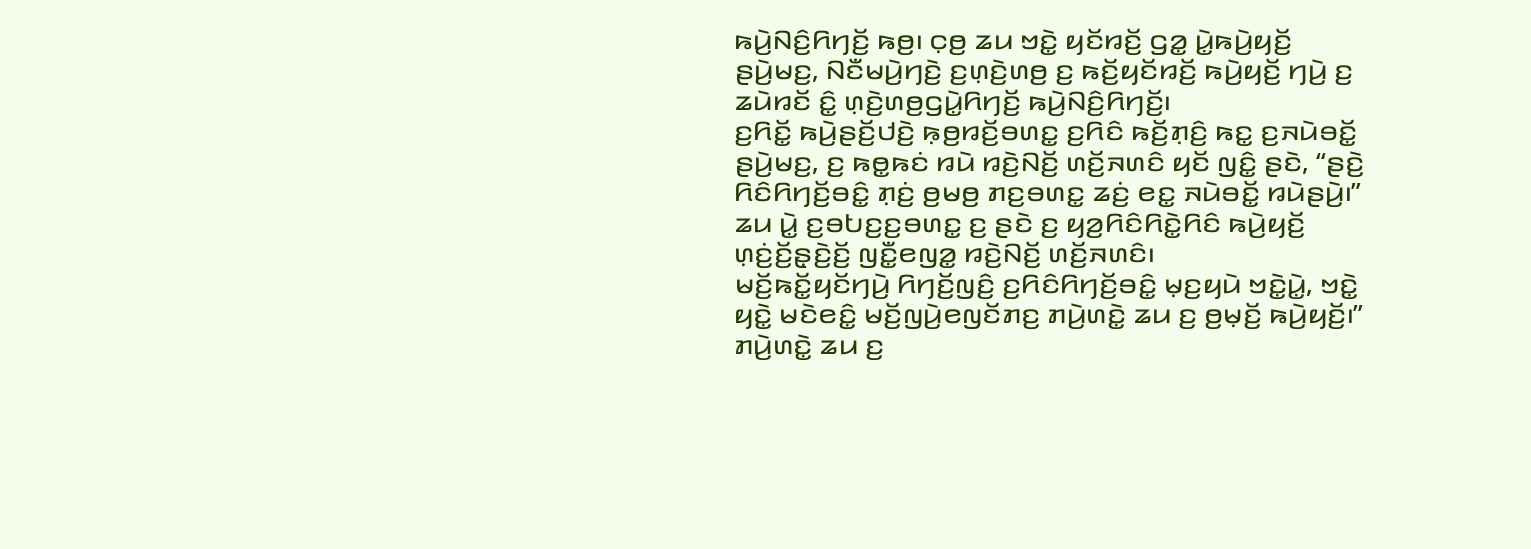ꤒꤣꤧ꤬ꤡꤢꤨ꤬ꤖꤚꤢꤩ꤬ ꤒꤥ꤬꤯ ꤍ꤫ꤥ꤬ ꤘꤣ ꤠꤢꤧ꤭ ꤟꤢꤩꤙꤢꤩ꤬ ꤞꤤ꤭ ꤣꤧ꤭ꤒꤣꤧ꤬ꤟꤢꤩ꤬ ꤔꤣꤧ꤬ꤗꤢ꤬, ꤡꤢꤪꤗꤣꤧ꤬ꤚꤢꤧ꤬ ꤢ꤬ꤛ꤫ꤢꤧ꤬ꤛꤥ꤬ ꤢ꤬ ꤒꤢꤩ꤬ꤟꤢꤩꤙꤢꤩ꤬ ꤒꤣꤧ꤬ꤟꤢꤩ꤬ ꤚꤣꤧ꤬ ꤢ꤬ ꤘꤣꤧꤙꤢꤩ ꤢꤨ꤭ ꤛ꤫ꤢꤧ꤬ꤛꤥ꤬ꤞꤣꤧ꤭ꤖꤚꤢꤩ꤬ ꤒꤣꤧ꤬ꤡꤢꤨ꤬ꤖꤚꤢꤩ꤬꤯
ꤢ꤬ꤖꤢꤩ꤭ ꤒꤣꤧ꤬ꤔꤢꤩ꤬ꤓꤢꤧ꤬ ꤒ꤫ꤥ꤬ꤙꤢꤩ꤬ꤋꤛꤢ꤭ ꤢ꤬ꤖꤢꤨ ꤒꤢꤩ꤬ꤊ꤫ꤢꤨ꤬ ꤒꤢ꤭ ꤢ꤬ꤏꤣꤧꤋꤢꤩ꤭ ꤔꤣꤧ꤬ꤗꤢ꤬, ꤢ꤬ ꤒꤥ꤭ꤒꤢꤦ ꤙꤣꤧ ꤙꤢꤧ꤬ꤡꤢꤩ꤬ ꤛꤢꤩ꤬ꤏꤛꤢꤨ ꤟꤢꤩ ꤜꤢꤨ꤭ ꤔꤢꤧ, “ꤔꤢꤧ꤬ ꤖꤢꤨꤖꤚꤢꤩ꤬ꤋꤢꤨ꤭ ꤊ꤫ꤢꤦ꤬ ꤥ꤬ꤗꤥ꤬ ꤊꤢ꤬ꤋꤛꤢ꤭ ꤘꤢꤦ꤬ ꤕꤢ꤭ ꤏꤣꤧꤋꤢꤩ꤭ ꤙꤣꤧꤔꤣꤧ꤬꤯” ꤘꤣ ꤣꤧ꤭ ꤢ꤬ꤋꤝꤢ꤬ꤢ꤬ꤋꤛꤢ꤭ ꤢ꤬ ꤔꤢꤧ ꤢ꤬ ꤟꤤ꤬ꤖꤢꤨꤖꤢꤧ꤭ꤖꤢꤨ ꤒꤣꤧ꤬ꤟꤢꤩ꤬ ꤛ꤫ꤢꤦ꤬ꤢꤩ꤬ꤔ꤫ꤢꤧ꤬ꤢꤩ꤬ ꤜꤢꤪ꤭ꤕꤜꤤ꤭ ꤙꤢꤧ꤬ꤡꤢꤩ꤬ ꤛꤢꤩ꤬ꤏꤛꤢꤨ꤯
ꤗꤢꤩ꤬ꤒꤢꤩ꤭ꤟꤢꤩꤚꤣꤧ꤬ ꤖꤚꤢꤩ꤬ꤜꤢꤨ꤬ ꤢ꤬ꤖꤢꤨꤖꤚꤢꤩ꤬ꤋꤢꤨ꤭ ꤗ꤫ꤢ꤬ꤟꤣꤧ ꤠꤢꤧ꤭ꤣꤧ꤭, ꤠꤢꤧ꤭ ꤟꤢꤧ꤭ ꤗꤢꤧꤕꤢꤨ꤭ ꤗꤢꤩ꤬ꤜꤣꤧ꤬ꤕꤜꤢꤩꤊꤢ꤬ ꤊꤣꤧ꤬ꤛꤢꤧ꤭ ꤘꤣ ꤢ꤬ ꤥ꤬ꤗ꤫ꤢꤩ꤬ ꤒꤣꤧ꤬ꤟꤢꤩ꤬꤯”
ꤊꤣꤧ꤬ꤛꤢꤧ꤭ ꤘꤣ ꤢ꤬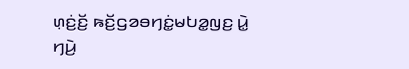ꤛ꤫ꤢꤦ꤬ꤢꤩ꤬ ꤒꤢꤩ꤬ꤞꤤꤋꤚꤢꤦ꤭ꤗꤝꤤ꤭ꤜꤢ꤬ ꤣꤧ꤭ ꤚꤣꤧ꤬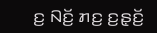ꤢ꤬ ꤡꤢꤩ꤬ ꤊꤢ꤬ ꤢ꤬ꤔ꤫ꤢꤩ꤬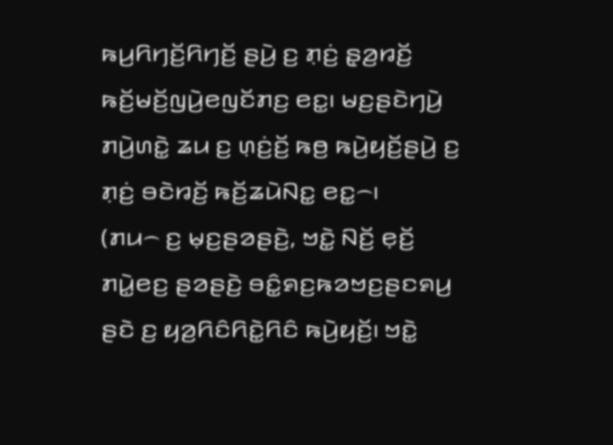ꤒꤣ꤬ꤖꤚꤢꤩ꤬ꤖꤚꤢꤩ꤬ ꤔꤣꤧ꤬ ꤢ꤬ ꤊ꤫ꤢꤦ꤬ ꤔ꤫ꤤ꤬ꤙꤢꤩ꤬ ꤒꤢꤩ꤬ꤗꤢꤩ꤬ꤜꤣꤧ꤬ꤕꤜꤢꤩꤊꤢ꤬ ꤕꤢ꤭꤯ ꤗꤢ꤬ꤔꤢꤧꤚꤣꤧ꤬ ꤊꤣꤧ꤬ꤛꤢꤧ꤭ ꤘꤣ ꤢ꤬ ꤛ꤫ꤢꤦ꤬ꤢꤩ꤬ ꤒꤥ꤬ ꤒꤣꤧ꤬ꤟꤢꤩ꤬ꤔꤣꤧ꤬ ꤢ꤬ ꤊ꤫ꤢꤦ꤬ ꤋꤢꤧꤙꤢꤩ꤬ ꤒꤢꤩ꤬ꤘꤣꤧꤡꤢ꤭ ꤕꤢ꤭꤮꤯
(ꤊꤣ꤮ ꤢ꤬ ꤗ꤫ꤢ꤬ꤔꤤꤔꤢꤧ꤬, ꤠꤢꤧ꤭ ꤡꤢꤩ꤬ ꤕ꤫ꤢꤩ꤬ ꤊꤣꤧ꤭ꤕꤢ꤬ ꤔꤤꤔꤢꤧ꤬ ꤋꤢꤨ꤭ꤎꤢ꤬ꤒꤤꤠꤢ꤬ꤔꤢꤎꤣ꤬ ꤔꤢꤧ ꤢ꤬ ꤟꤤ꤬ꤖꤢꤨꤖꤢꤧ꤭ꤖꤢꤨ ꤒꤣꤧ꤬ꤟꤢꤩ꤬꤯ ꤠꤢꤧ꤭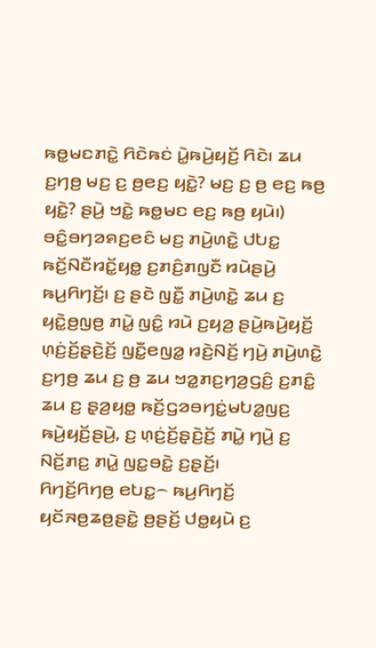ꤒꤥ꤭ꤗꤢꤊꤢꤧ꤭ ꤖꤢꤧꤒꤢꤦ ꤣꤧ꤭ꤒꤣꤧ꤬ꤟꤢꤩ꤬ ꤖꤢꤧ꤯ ꤘꤣ ꤢ꤬ꤚꤥ꤬ ꤗꤢ꤬ ꤢ꤬ ꤥ꤬ꤕꤢ꤬ ꤟꤢꤧ꤭? ꤗꤢ꤬ ꤢ꤬ ꤥ꤬ ꤕꤢ꤬ ꤒꤥ꤬ ꤟꤢꤧ꤭? ꤔꤣꤧ꤬ ꤠꤢꤧ꤭ ꤒꤥ꤭ꤗꤢ ꤕꤢ꤬ ꤒꤥ꤬ ꤟꤣꤧ꤯)
ꤋꤢꤨ꤭ꤋꤚꤤꤎꤢ꤬ꤕꤢꤨ ꤗꤢ꤬ ꤊꤣꤧ꤬ꤛꤢꤧ꤭ ꤓꤝꤢ꤭ ꤒꤢꤩ꤬ꤡꤢꤪꤙꤢꤩ꤭ꤟꤥ꤭ ꤢ꤬ꤊꤢꤨ꤬ꤊꤜꤢꤪ ꤙꤣꤧꤔꤣꤧ꤬ ꤒꤣ꤬ꤖꤚꤢꤩ꤬꤯ ꤢ꤬ ꤔꤢꤧ ꤜꤢꤪ꤭ ꤊꤣꤧ꤬ꤛꤢꤧ꤭ ꤘꤣ ꤢ꤬ ꤟꤢꤧ꤭ꤥ꤬ꤜꤥ꤬ ꤊꤣꤧ꤭ ꤜꤢꤨ꤭ ꤙꤣꤧ ꤢ꤬ꤟꤤ꤬ ꤔꤣꤧ꤬ꤒꤣꤧ꤬ꤟꤢꤩ꤬ ꤛ꤫ꤢꤦ꤬ꤢꤩ꤬ꤔ꤫ꤢꤧ꤬ꤢꤩ꤬ ꤜꤢꤪ꤭ꤕꤜꤤ꤭ ꤙꤢꤧ꤬ꤡꤢꤩ꤬ ꤚꤣꤧ꤬ ꤊꤣꤧ꤬ꤛꤢꤧ꤭ ꤢ꤬ꤚꤥ꤬ ꤘꤣ ꤢ꤬ ꤥ꤬ ꤘꤣ ꤠꤤ꤭ꤊꤢ꤬ꤚꤤ꤬ꤞꤢꤨ꤬ ꤢ꤬ꤊꤢꤨ꤭ ꤘꤣ ꤢ꤬ ꤔ꤫ꤤ꤬ꤟꤥ꤭ ꤒꤢꤩ꤬ꤞꤤꤋꤚꤢꤦ꤭ꤗꤝꤤ꤭ꤜꤢ꤬ ꤒꤣꤧ꤬ꤟꤢꤩ꤬ꤔꤣꤧ꤬, ꤢ꤬ ꤛ꤫ꤢꤦ꤬ꤢꤩ꤬ꤔ꤫ꤢꤧ꤬ꤢꤩ꤬ ꤊꤣꤧ꤭ ꤚꤣꤧ꤬ ꤢ꤬ ꤡꤢꤩ꤬ꤊꤢ꤬ ꤊꤣꤧ꤭ ꤜꤢ꤭ꤋꤢꤧ꤭ ꤢ꤬ꤔ꤫ꤢꤩ꤬꤯
ꤖꤚꤢꤩ꤬ꤖꤚꤥ꤬ ꤕꤝꤢ꤭꤮ ꤒꤣ꤬ꤖꤚꤢꤩ꤬ ꤟꤢꤩꤏꤥ꤬ꤘꤥ꤬ꤔꤢꤧ꤭ ꤥ꤬ꤔꤢꤩ꤬ ꤓꤥ꤭ꤟꤣꤧ ꤢ꤬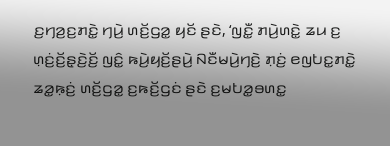ꤢ꤬ꤚꤤ꤬ꤢ꤬ꤊꤢꤧ꤭ ꤚꤣꤧ꤬ ꤛꤢꤩ꤬ꤞꤤ꤭ ꤟꤢꤩ ꤔꤢꤧ, ‘ꤜꤢꤪ꤭ ꤊꤣꤧ꤬ꤛꤢꤧ꤭ ꤘꤣ ꤢ꤬ ꤛ꤫ꤢꤦ꤬ꤢꤩ꤬ꤔ꤫ꤢꤧ꤬ꤢꤩ꤬ ꤜꤢꤨ꤭ ꤒꤣꤧ꤬ꤟꤢꤩ꤬ꤔꤣꤧ꤬ ꤡꤢꤪꤗꤣꤧ꤬ꤚꤢꤧ꤬ ꤊ꤫ꤢꤦ꤬ ꤕꤜꤝꤢ꤭ꤊꤢꤧ꤭ ꤘꤤ꤭ꤒ꤫ꤢꤦ꤬ ꤛꤢꤩ꤬ꤞꤤ꤭ ꤢ꤬ꤒꤢꤩ꤬ꤞꤢꤦ ꤔꤢꤧ ꤢ꤬ꤗꤝꤤ꤭ꤋꤛꤢ꤭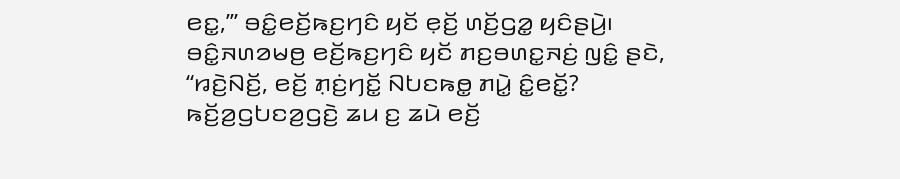ꤕꤢ꤭,’” ꤋꤢꤨ꤭ꤕꤢꤩ꤬ꤒꤢ꤬ꤚꤢꤨ ꤟꤢꤩ ꤕ꤫ꤢꤩ꤬ ꤛꤢꤩ꤬ꤞꤤ꤭ ꤟꤢꤨꤔꤣꤧ꤬꤯
ꤋꤢꤨ꤭ꤏꤛꤤꤗꤥ꤬ ꤕꤢꤩ꤬ꤒꤢ꤬ꤚꤢꤨ ꤟꤢꤩ ꤊꤢ꤬ꤋꤛꤢ꤭ꤏꤢꤦ꤬ ꤜꤢꤨ꤭ ꤔꤢꤧ, “ꤙꤢꤧ꤬ꤡꤢꤩ꤬, ꤕꤢꤩ꤬ ꤊ꤫ꤢꤦ꤬ꤚꤢꤩ꤭ ꤡꤝꤢꤒꤥ꤭ ꤊꤣꤧ꤭ ꤢꤨ꤭ꤕꤢꤩ꤭? ꤒꤢꤩ꤬ꤤ꤬ꤞꤝꤢꤤ꤬ꤞꤢꤧ꤬ ꤘꤣ ꤢ꤬ ꤘꤣꤧ ꤕꤢꤩ꤬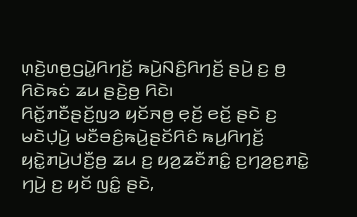ꤛ꤫ꤢꤧ꤬ꤛꤥ꤬ꤞꤣꤧ꤭ꤖꤚꤢꤩ꤬ ꤒꤣꤧ꤬ꤡꤢꤨ꤬ꤖꤚꤢꤩ꤬ ꤔꤣꤧ꤬ ꤢ꤬ ꤥ꤬ ꤖꤢꤧꤒꤢꤦ ꤘꤣ ꤔꤢꤧ꤬ꤥ꤬ ꤖꤢꤧ꤯
ꤖꤢꤩ꤭ꤊꤢꤪꤔꤢꤩ꤬ꤜꤤ ꤟꤢꤩꤏꤥ꤬ ꤕ꤫ꤢꤩ꤬ ꤕꤢꤩ꤬ ꤔꤢꤧ ꤢ꤬ ꤗꤢꤧꤓ꤫ꤣꤧ꤬ ꤗꤢꤪꤋꤢꤨ꤬ꤒꤣꤧ꤬ꤔꤢꤩꤖꤢꤨ ꤒꤣ꤬ꤖꤚꤢꤩ꤬ ꤟꤢꤧ꤭ꤊꤣꤧ꤬ꤓꤢꤪ꤬ꤥ꤬ ꤘꤣ ꤢ꤬ ꤟꤤ꤬ꤘꤢꤪꤊꤢꤨ꤭ ꤢ꤬ꤚꤤ꤬ꤢ꤬ꤊꤢꤧ꤭ ꤚꤣꤧ꤬ ꤢ꤬ ꤟꤢꤩ ꤜꤢꤨ꤭ ꤔꤢꤧ,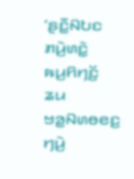‘ꤔꤢꤪ꤭ꤡꤝꤢ ꤊꤣꤧ꤬ꤛꤢꤧ꤭ ꤒꤣ꤬ꤖꤚꤢꤩ꤬ ꤘꤣ ꤠꤤ꤭ꤡꤛꤥꤕꤢ꤬ ꤚꤣꤧ꤬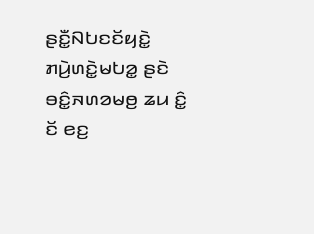ꤔꤢꤪ꤭ꤡꤝꤢꤢꤩꤟꤢꤧ꤭ ꤊꤣꤧ꤬ꤛꤢꤧ꤭ꤗꤝꤤ꤭ ꤔꤢꤧ ꤋꤢꤨ꤭ꤏꤛꤤꤗꤥ꤬ ꤘꤣ ꤢꤨ꤭ ꤢꤩ ꤕꤢ꤬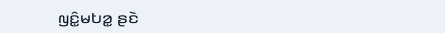ꤜꤢꤨ꤭ꤗꤝꤤ꤭ ꤔꤢꤧ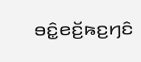ꤋꤢꤨ꤭ꤕꤢꤩ꤬ꤒꤢ꤬ꤚꤢꤨ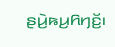ꤔꤣꤧ꤬ꤒꤣ꤬ꤖꤚꤢꤩ꤬꤯